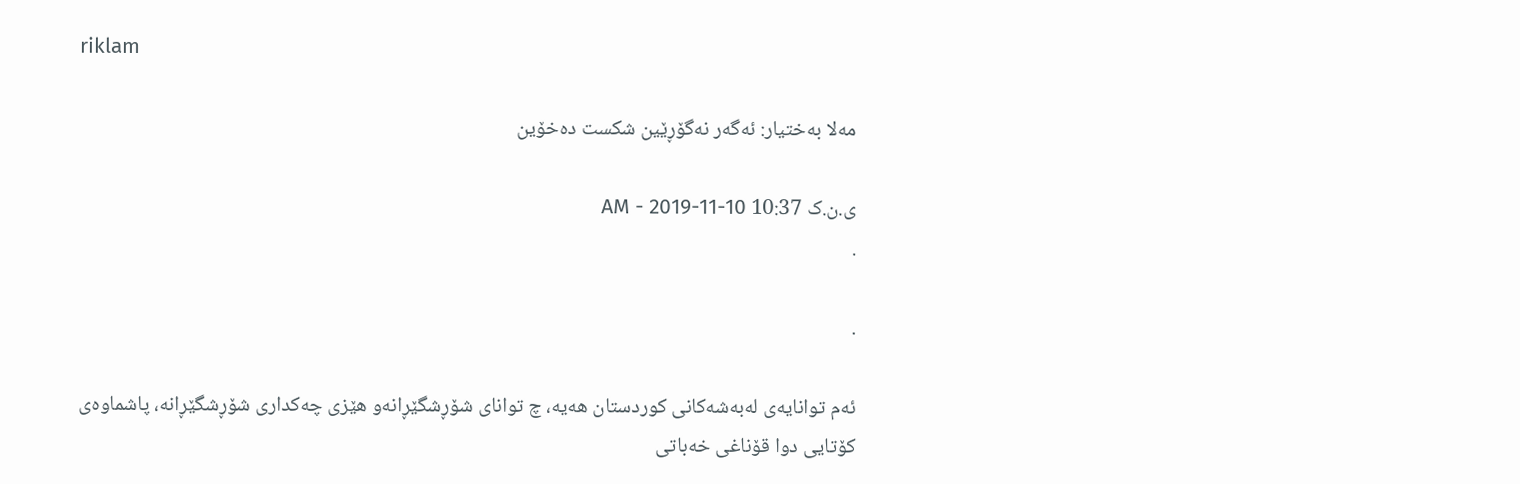riklam

مه‌لا به‌ختیار: ئه‌گه‌ر نه‌گۆڕێین شكست ده‌خۆین

ی.ن.ک‌‌ 10:37 AM - 2019-11-10
.

.

ئه‌م توانایه‌ی له‌به‌شه‌كانی كوردستان هه‌یه‌، چ توانای شۆڕشگێڕانه‌و هێزی چه‌كداری شۆڕشگێڕانه‌، پاشماوه‌ی كۆتایی دوا قۆناغی خه‌باتی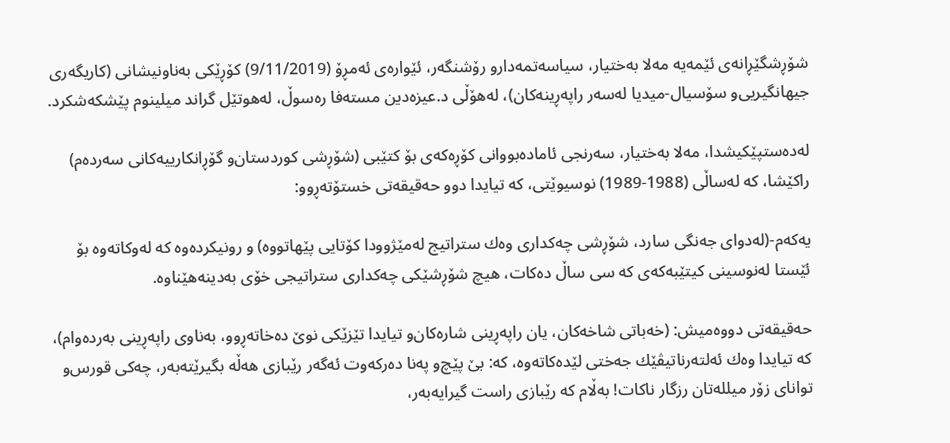شۆڕشگێڕانه‌ی ئێمه‌یه‌ مه‌لا به‌ختیار، سیاسه‌تمه‌دارو رۆشنگه‌ر، ئێواره‌ی ئه‌مڕۆ (9/11/2019) كۆڕێكی به‌ناونیشانی (كاریگه‌ری جیهانگیریی‌و سۆسیال-میدیا له‌سه‌ر راپه‌ڕینه‌كان)، له‌هۆڵی د.عیزه‌دین مسته‌فا ره‌سوڵ، له‌هوتێل گراند میلینوم پێشكه‌شكرد.

له‌ده‌ستپێكیشدا، مه‌لا به‌ختیار، سه‌رنجی ئاماده‌بووانی كۆڕه‌كه‌ی بۆ كتێبی (شۆڕشی كوردستان‌و گۆڕانكارییه‌كانی سه‌رده‌م) راكێشا، كه‌ له‌ساڵی (1988-1989) نوسیوێتی، كه‌ تیایدا دوو حه‌قیقه‌تی خستۆته‌ڕوو:

یه‌كه‌م-(له‌دوای جه‌نگی سارد، شۆڕشی چه‌كداری وه‌ك ستراتیج له‌مێژوودا كۆتایی پێهاتووه‌) و رونیكرده‌وه‌ كه‌ له‌وكاته‌وه‌ بۆ ئێستا له‌نوسینی كیتێبه‌كه‌ی كه‌ سی ساڵ ده‌كات، هیچ شۆڕشێكی چه‌كداری ستراتیجی خۆی به‌دینه‌هێناوه‌.

حه‌قیقه‌تی دووه‌میش: (خه‌باتی شاخه‌كان، یان راپه‌ڕینی شاره‌كان‌و تیایدا تێزێكی نوێ ده‌خاته‌ڕوو، به‌ناوی راپه‌ڕینی به‌رده‌وام)، كه‌ تیایدا وه‌ك ئه‌لته‌رناتیڤێك جه‌ختی لێده‌كاته‌وه‌، كه‌: بێ پێچ‌و په‌نا ده‌ركه‌وت ئه‌گه‌ر رێبازی هه‌ڵه‌ بگیرێته‌به‌ر، چه‌كی قورس‌و توانای زۆر میلله‌تان رزگار ناكات! به‌ڵام كه‌ رێبازی راست گیرایه‌به‌ر،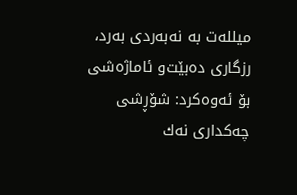میلله‌ت به‌ نه‌به‌ردی به‌رد، رزگاری ده‌بێت‌و ئاماژه‌شی بۆ ئه‌وه‌كرد: شۆڕشی چه‌كداری نه‌ك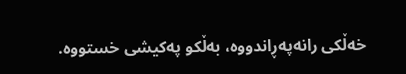خه‌ڵكی رانه‌په‌ڕاندووه‌، به‌ڵكو په‌كیشی خستووه‌.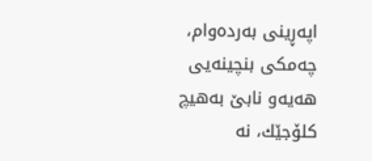اپه‌ڕینی به‌رده‌وام، چه‌مكی بنچینه‌یی هه‌یه‌‌و نابێ به‌هیچ كلۆجێك، نه‌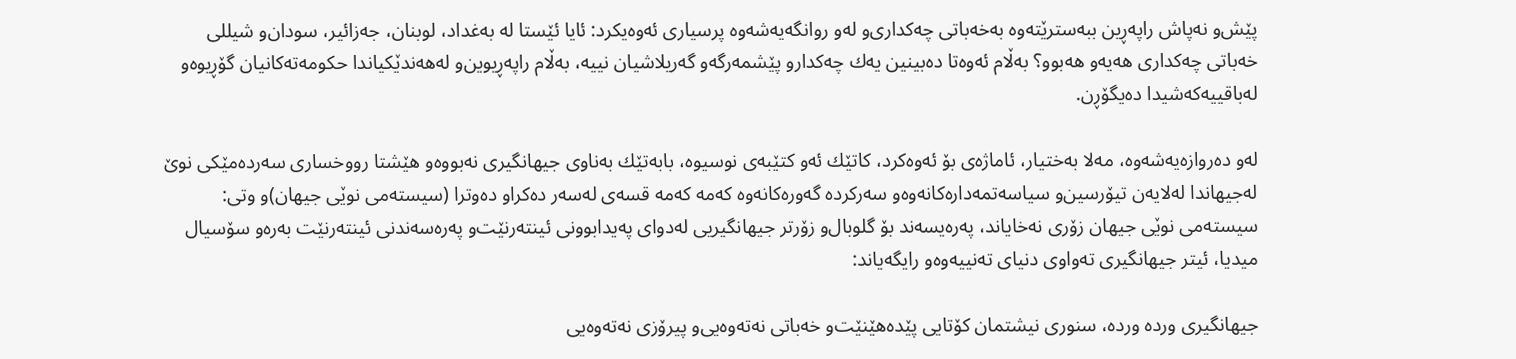پێش‌و نه‌پاش راپه‌ڕین ببه‌سترێته‌وه‌ به‌خه‌باتی چه‌كداری‌و له‌و روانگه‌یه‌شه‌وه‌ پرسیاری ئه‌وه‌یكرد: ئایا ئێستا له‌ به‌غداد، لوبنان، جه‌زائیر، سودان‌و شیللی خه‌باتی چه‌كداری هه‌یه‌و هه‌بوو؟ به‌ڵام ئه‌وه‌تا ده‌بینین یه‌ك چه‌كدارو پێشمه‌رگه‌و گه‌ریلاشیان نییه‌، به‌ڵام راپه‌ڕیوین‌و له‌هه‌ندێكیاندا حكومه‌ته‌كانیان گۆڕیوه‌و له‌باقییه‌كه‌شیدا ده‌یگۆڕن.

له‌و ده‌روازه‌یه‌شه‌وه‌، مه‌لا به‌ختیار، ئاماژه‌ی بۆ ئه‌وه‌كرد، كاتێك ئه‌و كتێبه‌ی نوسیوه‌، بابه‌تێك به‌ناوی جیهانگیری نه‌بووه‌و هێشتا رووخساری سه‌رده‌مێكی نوێ له‌جیهاندا له‌لایه‌ن تیۆرسین‌و سیاسه‌تمه‌داره‌كانه‌وه‌‌و سه‌ركرده‌ گه‌وره‌كانه‌وه‌ كه‌مه‌ كه‌مه‌ قسه‌ی له‌سه‌ر ده‌كراو ده‌وترا (سیسته‌می نوێی جیهان)و وتی:
سیسته‌می نوێی جیهان زۆری نه‌خایاند، په‌ره‌یسه‌ند بۆ گلوبال‌و زۆرتر جیهانگیریی له‌دوای په‌یدابوونی ئینته‌رنێت‌و په‌ره‌سه‌ندنی ئینته‌رنێت به‌ره‌و سۆسیال میدیا، ئیتر جیهانگیری ته‌واوی دنیای ته‌نییه‌وه‌‌و رایگه‌یاند:

جیهانگیری ورده‌ ورده‌، سنوری نیشتمان كۆتایی پێده‌هێنێت‌و خه‌باتی نه‌ته‌وه‌یی‌و پیرۆزی نه‌ته‌وه‌یی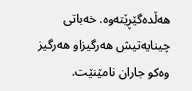هه‌ڵده‌گێڕێته‌وه‌. خه‌باتی چینایه‌تیش هه‌رگیزاو هه‌رگیز وه‌كو جاران نامێنێت.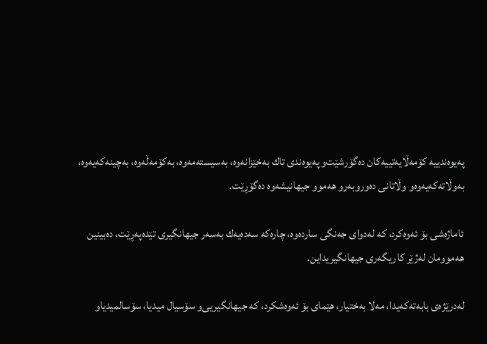په‌یوه‌ندییه‌ كۆمه‌ڵایه‌تییه‌كان ده‌گۆرشێت‌و په‌یوه‌ندی تاك به‌خێزانه‌وه‌، به‌سیسته‌مه‌وه‌، به‌كۆمه‌ڵه‌وه‌، به‌چینه‌كه‌یه‌وه‌، به‌وڵاته‌كه‌یه‌وه‌‌و وڵاتانی ده‌وروبه‌ر‌و هه‌موو جیهانیشه‌وه‌ ده‌گۆڕێت.

ئاماژه‌شی بۆ ئه‌وه‌كرد، كه‌ له‌دوای جه‌نگی سارده‌وه‌، چاره‌كه‌ سه‌ده‌یه‌ك به‌سه‌ر جیهانگیری تێده‌په‌ڕێت، ده‌بینین هه‌موومان له‌ژێر كاریگه‌ری جیهانگیریداین.

له‌درێژه‌ی بابه‌ته‌كه‌یدا، مه‌لا به‌ختیار، هێمای بۆ ئه‌وه‌شكرد، كه‌ جیهانگیریی‌و سۆسیال میدیا، سۆسالمیدیاو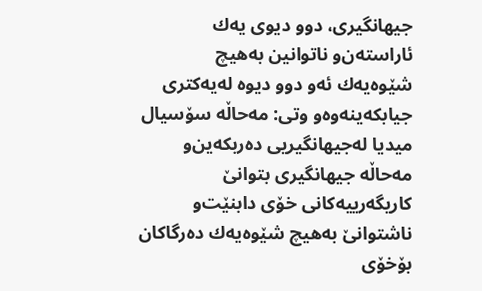جیهانگیری، دوو دیوی یه‌ك ئاراسته‌ن‌و ناتوانین به‌هیچ شێوه‌یه‌ك ئه‌و دوو دیوه‌ له‌یه‌كتری جیابكه‌ینه‌وه‌‌و وتی: مه‌حاڵه‌ سۆسیال میدیا له‌جیهانگیریی ده‌ربكه‌ین‌و مه‌حاڵه‌ جیهانگیری بتوانێ كاریگه‌رییه‌كانی خۆی دابنێت‌و  ناشتوانێ به‌هیچ شێوه‌یه‌ك ده‌رگاكان بۆخۆی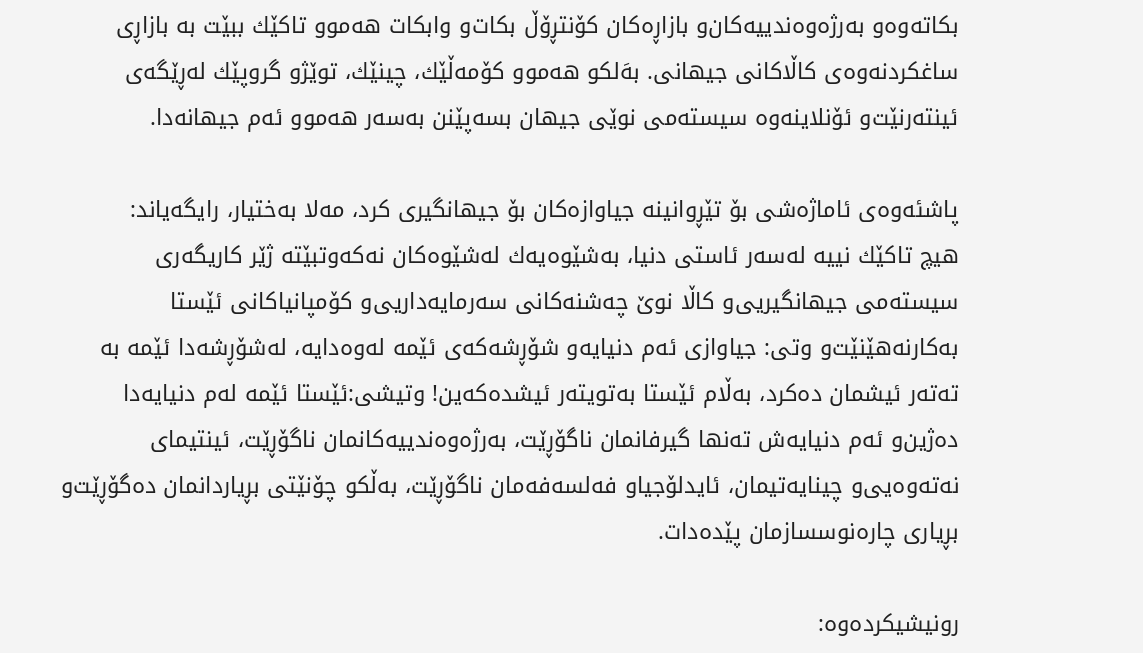بكاته‌وه‌و به‌رژه‌وه‌ندییه‌كان‌و بازاڕه‌كان كۆنتڕۆڵ بكات‌و وابكات هه‌موو تاكێك ببێت به‌ بازاڕی ساغكردنه‌وه‌ی كاڵاكانی جیهانی. به‌َلكو هه‌موو كۆمه‌ڵێك، چینێك، توێژ‌و گروپێك له‌ڕێگه‌ی ئینته‌رنێت‌و ئۆنلاینه‌وه‌ سیسته‌می نوێی جیهان بسه‌پێنن به‌سه‌ر هه‌موو ئه‌م جیهانه‌دا.

پاشئه‌وه‌ی ئاماژه‌شی بۆ تێڕوانینه‌ جیاوازه‌كان بۆ جیهانگیری كرد، مه‌لا به‌ختیار، رایگه‌یاند:
هیچ تاكێك نییه‌ له‌سه‌ر ئاستی دنیا، به‌شێوه‌یه‌ك له‌شێوه‌كان نه‌كه‌وتبێته‌ ژێر كاریگه‌ری سیسته‌می جیهانگیریی‌و كاڵا نوێ چه‌شنه‌كانی سه‌رمایه‌داریی‌و كۆمپانیاكانی ئێستا به‌كارنه‌هێنێت‌و وتی: جیاوازی ئه‌م دنیایه‌و شۆڕشه‌كه‌ی ئێمه‌ له‌وه‌دایه‌، له‌شۆڕشه‌دا ئێمه‌ به‌ ته‌ته‌ر ئیشمان ده‌كرد، به‌ڵام ئێستا به‌تویته‌ر ئیشده‌كه‌ین! وتیشی:ئێستا ئێمه‌ له‌م دنیایه‌دا ده‌ژین‌و ئه‌م دنیایه‌ش ته‌نها گیرفانمان ناگۆڕێت، به‌رژه‌وه‌ندییه‌كانمان ناگۆڕێت، ئینتیمای نه‌ته‌وه‌یی‌و چینایه‌تیمان، ئایدلۆجیا‌و فه‌لسه‌فه‌مان ناگۆڕێت، به‌ڵكو چۆنێتی بڕیاردانمان ده‌گۆڕێت‌و بڕیاری چاره‌نوسسازمان پێده‌دات.

رونیشیكرده‌وه‌: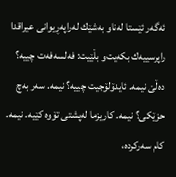ئه‌گه‌ر ئێستا له‌ناو به‌شێك له‌راپه‌ڕیوانی عیراقدا راپرسییه‌ك بكه‌یت‌و بڵێیت: فه‌لسه‌فه‌ت چییه‌؟ ده‌ڵێ نیمه‌. ئایدۆلۆجیت چییه‌؟ نیمه‌. سه‌ر به‌چ حزێكی؟ نیمه‌. كاریزما له‌پشتی تۆوه‌ كێیه‌. نیمه‌. كام سه‌ركرده‌،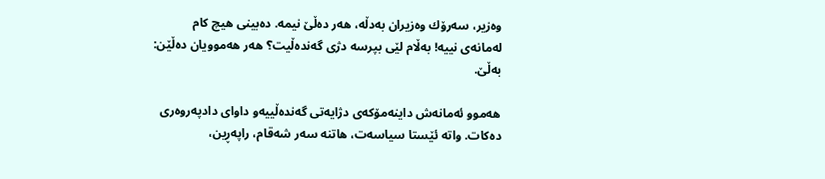وه‌زیر، سه‌رۆك وه‌زیران به‌دڵه‌، هه‌ر ده‌ڵێ نیمه‌. ده‌بینی هیچ كام له‌مانه‌ی نییه‌! به‌ڵام لێی بپرسه‌ دژی گه‌نده‌ڵیت؟ هه‌ر هه‌موویان ده‌ڵێن: به‌ڵێ.

هه‌موو ئه‌مانه‌ش داینه‌مۆكه‌ی دژایه‌تی گه‌نده‌ڵییه‌و داوای دادپه‌روه‌ری ده‌كات. واته‌ ئێستا سیاسه‌ت، هاتنه‌ سه‌ر شه‌قام، راپه‌ڕین،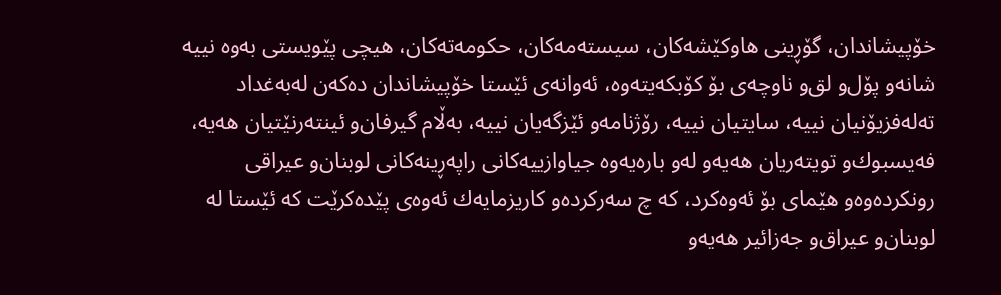خۆپیشاندان، گۆڕینی هاوكێشه‌كان، سیسته‌مه‌كان، حكومه‌ته‌كان، هیچی پێویستی به‌وه‌ نییه‌ شانه‌‌و پۆل‌و لق‌و ناوچه‌ی بۆ كۆبكه‌یته‌وه‌، ئه‌وانه‌ی ئێستا خۆپیشاندان ده‌كه‌ن له‌به‌غداد ته‌له‌فزیۆنیان نییه‌، سایتیان نییه‌، رۆژنامه‌و ئێزگه‌یان نییه‌، به‌ڵام گیرفان‌و ئینته‌رنێتیان هه‌یه‌، فه‌یسبوك‌و تویته‌ریان هه‌یه‌‌و له‌و باره‌یه‌وه‌ جیاوازییه‌كانی راپه‌ڕینه‌كانی لوبنان‌و عیراقی رونكرده‌وه‌و هێمای بۆ ئه‌وه‌كرد، كه‌ چ سه‌ركرده‌و كاریزمایه‌ك ئه‌وه‌ی پێده‌كرێت كه‌ ئێستا له‌ لوبنان‌و عیراق‌و جه‌زائیر هه‌یه‌و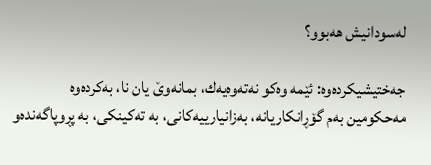له‌سودانیش هه‌بوو؟

جه‌ختیشیكرده‌وه‌: ئێمه‌ وه‌كو نه‌ته‌وه‌یه‌ك، بمانه‌وێ یان نا، به‌كرده‌وه‌ مه‌حكومین به‌م گۆڕانكاریانه‌، به‌زانیارییه‌كانی، به‌ ته‌كینكی، به‌ پڕوپاگه‌نده‌‌و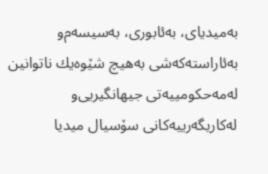به‌میدیای، به‌ئابوری، به‌سیسه‌م‌و به‌ئاراسته‌كه‌شی به‌هیچ شێوه‌یك ناتوانین له‌مه‌حكومییه‌تی جیهانگیریی‌و له‌كاریگه‌رییه‌كانی سۆسیال میدیا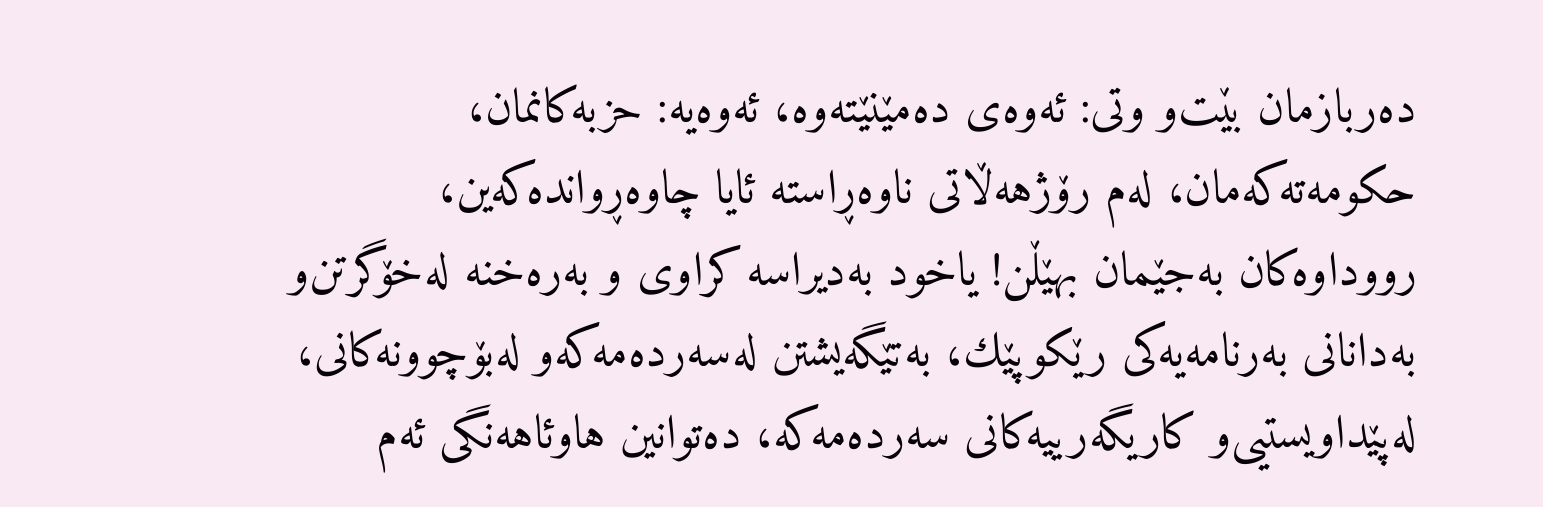ده‌ربازمان بێت‌و وتی: ئه‌وه‌ی ده‌مێنێته‌وه‌، ئه‌وه‌یه‌: حزبه‌كانمان، حكومه‌ته‌كه‌مان، له‌م رۆژهه‌ڵاتی ناوه‌ڕاسته‌ ئایا چاوه‌ڕوانده‌كه‌ین، رووداوه‌كان به‌جێمان بهێڵن! یاخود به‌دیراسه‌ كراوی و به‌ره‌خنه‌ له‌خۆگرتن‌و به‌دانانی به‌رنامه‌یه‌كی رێكوپێك، به‌تێگه‌یشتن له‌سه‌رده‌مه‌كه‌و له‌بۆچوونه‌كانی، له‌پێداویستیی‌و كاریگه‌رییه‌كانی سه‌رده‌مه‌كه‌، ده‌توانین هاوئاهه‌نگی ئه‌م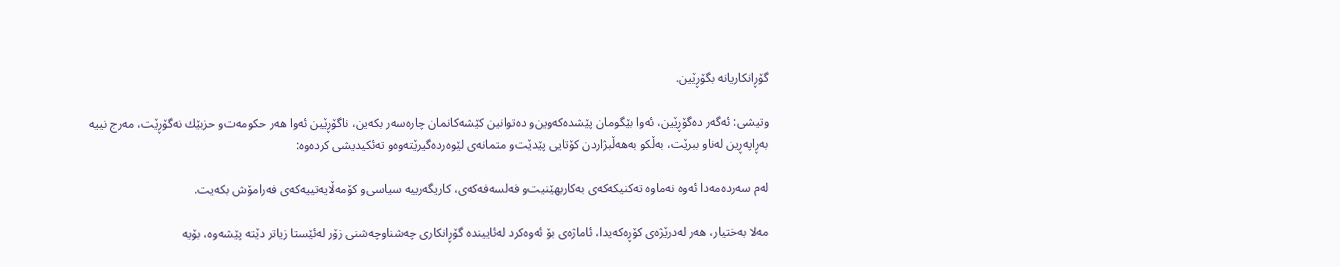گۆڕانكاریانه‌ بگۆڕێین.

وتیشی: ئه‌گه‌ر ده‌گۆڕێین، ئه‌وا بێگومان پێشده‌كه‌وین‌و ده‌توانین كێشه‌كانمان چاره‌سه‌ر بكه‌ین، ناگۆڕێین ئه‌وا هه‌ر حكومه‌ت‌و حزبێك نه‌گۆڕێت، مه‌رج نییه‌ به‌ڕاپه‌ڕین له‌ناو ببرێت، به‌ڵكو به‌هه‌ڵبژاردن كۆتایی پێدێت‌و متمانه‌ی لێوه‌رده‌گیرێته‌وه‌‌و ته‌ئكیدیشی كرده‌وه‌:

له‌م سه‌رده‌مه‌دا ئه‌وه‌ نه‌ماوه‌ ته‌كنیكه‌كه‌ی به‌كاربهێنیت‌و فه‌لسه‌فه‌كه‌ی، كاریگه‌رییه‌ سیاسی‌و كۆمه‌ڵایه‌تییه‌كه‌ی فه‌رامۆش بكه‌یت.

مه‌لا به‌ختیار، هه‌ر له‌درێژه‌ی كۆڕه‌كه‌یدا، ئاماژه‌ی بۆ ئه‌وه‌كرد له‌ئایینده‌ گۆڕانكاری چه‌شناوچه‌شنی زۆر له‌ئێستا زیاتر دێته‌ پێشه‌وه‌، بۆیه‌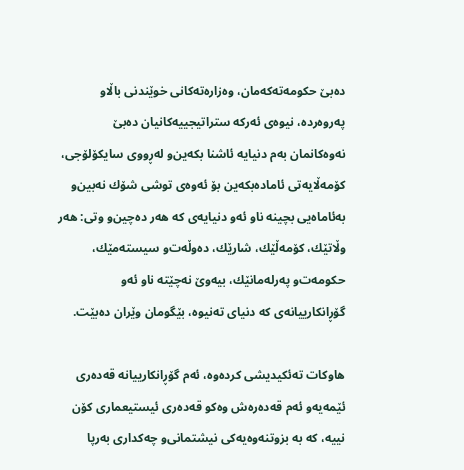ده‌بێ حكومه‌ته‌كه‌مان، وه‌زاره‌ته‌كانی خوێندنی باڵاو په‌روه‌رده‌، نیوه‌ی ئه‌ركه‌ ستراتیجییه‌كانیان ده‌بێ نه‌وه‌كانمان به‌م دنیایه‌ ئاشنا بكه‌ین‌و له‌ڕووی سایكۆلۆجی، كۆمه‌ڵایه‌تی ئاماده‌بكه‌ین بۆ ئه‌وه‌ی توشی شۆك نه‌بین‌و به‌ئاماه‌یی بچینه‌ ناو ئه‌و دنیایه‌ی كه‌ هه‌ر ده‌چین‌و وتی: هه‌ر وڵاتێك، كۆمه‌ڵێك، شارێك، ده‌وڵه‌ت‌و سیسته‌مێك، حكومه‌ت‌و په‌رله‌مانێك، بیه‌وێ نه‌چێته‌ ناو ئه‌و گۆڕانكارییانه‌ی كه‌ دنیای ته‌نیوه‌، بێگومان وێران ده‌بێت.

هاوكات ته‌ئكیدیشی كرده‌وه‌، ئه‌م گۆڕانكارییانه‌ قه‌ده‌ری ئێمه‌یه‌و ئه‌م قه‌ده‌ره‌ش وه‌كو قه‌ده‌ری ئیستیعماری كۆن نییه‌، كه‌ به‌ بزوتنه‌وه‌یه‌كی نیشتمانی‌و چه‌كداری به‌رپا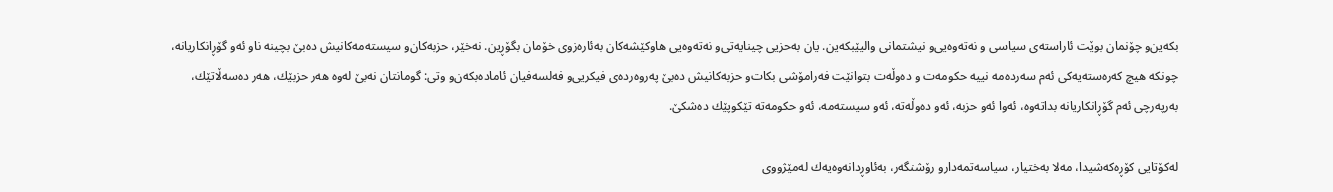بكه‌ین‌و چۆنمان بوێت ئاراسته‌ی سیاسی و نه‌ته‌وه‌یی‌و نیشتمانی والیێبكه‌ین. یان به‌حزیی چینایه‌تی‌و نه‌ته‌وه‌یی هاوكێشه‌كان به‌ئاره‌زوی خۆمان بگۆڕین. نه‌خێر، حزبه‌كان‌و سیسته‌مه‌كانیش ده‌بێ بچینه‌ ناو ئه‌و گۆڕانكاریانه‌، چونكه‌ هیچ كه‌ره‌سته‌یه‌كی ئه‌م سه‌رده‌مه‌ نییه‌ حكومه‌ت ‌و ده‌وڵه‌ت بتوانێت فه‌رامۆشی بكات‌و حزبه‌كانیش ده‌بێ په‌روه‌رده‌ی فیكریی‌و فه‌لسه‌فیان ئاماده‌بكه‌ن‌و وتی: گومانتان نه‌بێ له‌وه‌ هه‌ر حزبێك، هه‌ر ده‌سه‌ڵاتێك، به‌رپه‌رچی ئه‌م گۆڕانكاریانه‌ بداته‌وه‌، ئه‌وا ئه‌و حزبه‌، ئه‌و ده‌وڵه‌ته‌، ئه‌و سیسته‌مه‌، ئه‌و حكومه‌ته‌ تێكوپێك ده‌شكێ.

له‌كۆتایی كۆڕه‌كه‌شیدا، مه‌لا به‌ختیار، سیاسه‌تمه‌دارو رۆشنگه‌ر، به‌ئاوڕدانه‌وه‌یه‌ك له‌مێژووی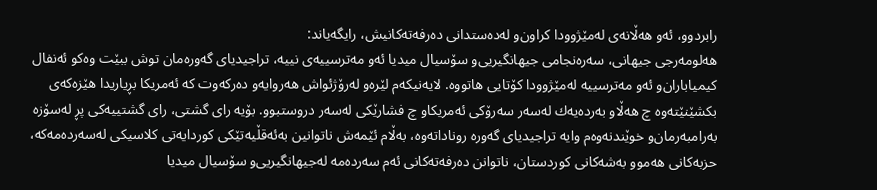رابردوو، ئه‌و هه‌ڵانه‌ی له‌مێژوودا كراون‌و له‌ده‌ستدانی ده‌رفه‌ته‌كانیش، رایگه‌یاند:
هه‌لومه‌رجی جیهانی، سه‌ره‌نجامی جیهانگیریی‌و سۆسیال میدیا ئه‌و مه‌ترسییه‌ی نییه‌، تراجیدیای گه‌وره‌مان توش ببێت وه‌كو ئه‌نفال كیمیاباران‌و ئه‌و مه‌ترسییه‌ له‌مێژوودا كۆتایی هاتووه‌. لایه‌نیكه‌م لێره‌و له‌رۆژئواش هه‌روایه‌و ده‌ركه‌وت كه‌ ئه‌مریكا بڕیاریدا هێزه‌كه‌ی بكشێنێته‌وه‌ چ هه‌ڵاو به‌رده‌یه‌ك له‌سه‌ر سه‌رۆكی ئه‌مریكا‌و چ فشارێكی له‌سه‌ر دروستبوو. بۆیه‌ رای گشتی، رای گشتییه‌كی پڕ له‌سۆزه‌ به‌رامبه‌رمان‌و خوێندنه‌وه‌م وایه‌ تراجیدیای گه‌وره‌ روناداته‌وه‌، به‌ڵام ئێمه‌ش ناتوانین به‌ئه‌قڵیه‌تێكی كوردایه‌تی كلاسیكی له‌سه‌رده‌مه‌كه‌، حزبه‌كانی هه‌موو به‌شه‌كانی كوردستان، ناتوانن ده‌رفه‌ته‌كانی ئه‌م سه‌رده‌مه‌ له‌جیهانگیریی‌و سۆسیال میدیا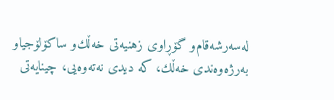له‌سه‌رشه‌قام‌و گۆڕاوی زهنیه‌تی خه‌ڵك‌و ساكۆلۆجیاو به‌رژه‌وه‌ندی خه‌ڵك، كه‌ دیدی نه‌ته‌وه‌یی، چینایه‌تی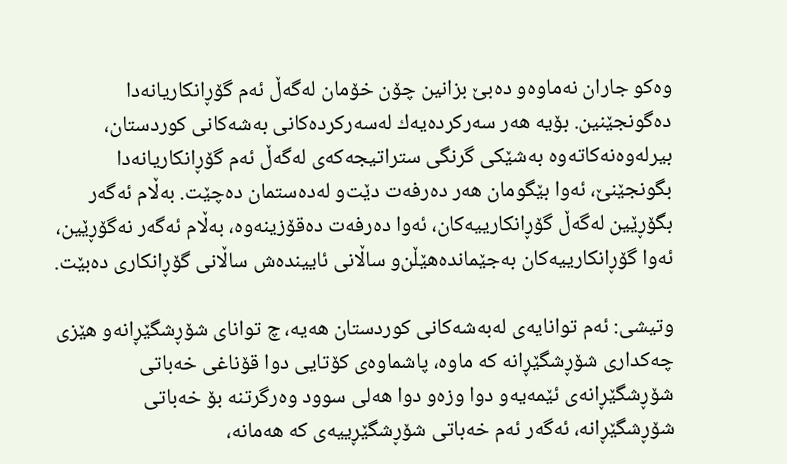وه‌كو جاران نه‌ماوه‌و ده‌بێ بزانین چۆن خۆمان له‌گه‌ڵ ئه‌م گۆڕانكاریانه‌دا ده‌گونجێنین. بۆیه‌ هه‌ر سه‌ركرده‌یه‌ك له‌سه‌ركرده‌كانی به‌شه‌كانی كوردستان، بیرله‌وه‌نه‌كاته‌وه‌ به‌شێكی گرنگی ستراتیجه‌كه‌ی له‌گه‌ڵ ئه‌م گۆڕانكاریانه‌دا بگونجێنێ، ئه‌وا بێگومان هه‌ر ده‌رفه‌ت دێت‌و له‌ده‌ستمان ده‌چێت. به‌ڵام ئه‌گه‌ر بگۆڕێین له‌گه‌ڵ گۆڕانكارییه‌كان، ئه‌وا ده‌رفه‌ت ده‌قۆزینه‌وه‌، به‌ڵام ئه‌گه‌ر نه‌گۆڕێین، ئه‌وا گۆڕانكارییه‌كان به‌جێمانده‌هێڵن‌و ساڵانی ئایینده‌ش ساڵانی گۆڕانكاری ده‌بێت.

وتیشی: ئه‌م توانایه‌ی له‌به‌شه‌كانی كوردستان هه‌یه‌، چ توانای شۆڕشگێڕانه‌و هێزی چه‌كداری شۆڕشگێڕانه‌ كه‌ ماوه‌، پاشماوه‌ی كۆتایی دوا قۆناغی خه‌باتی شۆڕشگێڕانه‌ی ئێمه‌یه‌‌و دوا وزه‌و دوا هه‌لی سوود وه‌رگرتنه‌ بۆ خه‌باتی شۆڕشگێڕانه‌، ئه‌گه‌ر ئه‌م خه‌باتی شۆڕشگێڕییه‌ی كه‌ هه‌مانه‌،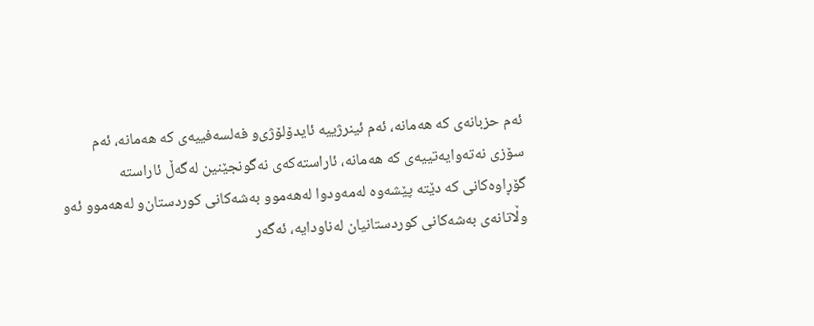ئه‌م حزبانه‌ی كه‌ هه‌مانه‌، ئه‌م ئینرژییه‌ ئایدۆلۆژی‌و فه‌لسه‌فییه‌ی كه‌ هه‌مانه‌، ئه‌م سۆزی نه‌ته‌وایه‌تییه‌ی كه‌ هه‌مانه‌، ئاراسته‌كه‌ی نه‌گونجێنین له‌گه‌ڵ ئاراسته‌ گۆڕاوه‌كانی كه‌ دێته‌ پێشه‌وه‌ له‌مه‌ودوا له‌هه‌موو به‌شه‌كانی كوردستان‌و له‌هه‌موو ئه‌و وڵاتانه‌ی به‌شه‌كانی كوردستانیان له‌ناودایه‌، ئه‌گه‌ر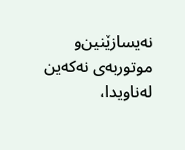نه‌یسازێنین‌و موتوربه‌ی نه‌كه‌ین له‌ناویدا،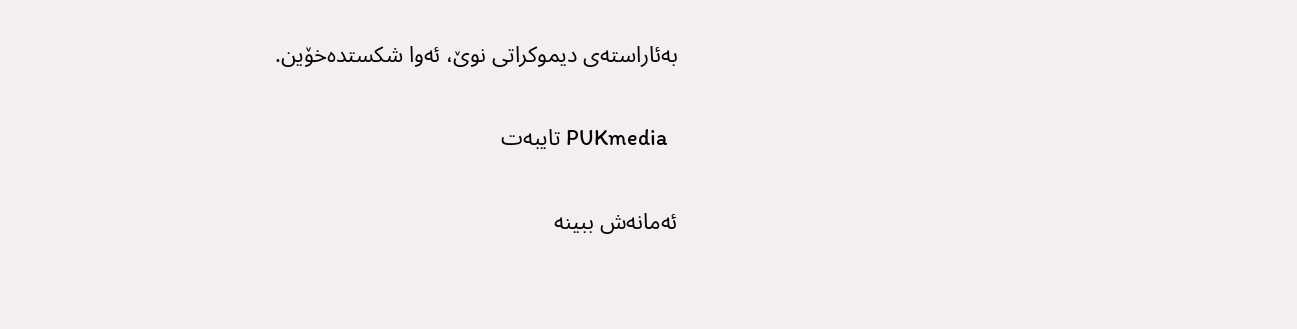به‌ئاراسته‌ی دیموكراتی نوێ، ئه‌وا شكستده‌خۆین.

  PUKmedia تایبەت

ئەمانەش ببینە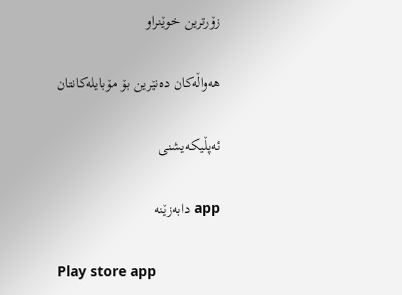زۆرترین خوێنراو

هەواڵەکان دەنێرین بۆ مۆبایلەکانتان

ئەپڵیکەیشنی

app دابەزێنە

Play store app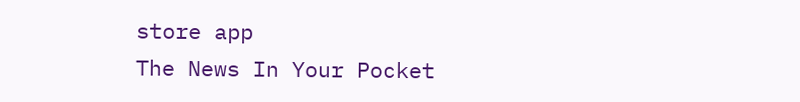store app
The News In Your Pocket